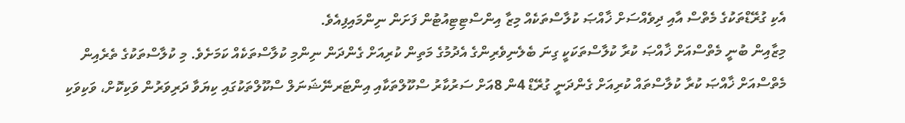އެކި ގުރޭޑްތަކުގެ މެތްސް އާއި ދިވެއްސަށް ޚާއްޞަ ކުލާސްތަކެއް މިޒާ އިންސްޓިޓިއުޓުން ފަށަން ނިންމައިފިއެވެ.
މިޒާއިން ބުނީ މެތްސްއަށް ޚާއްޞަ ކުރާ ކުލާސްތަކަކީ ގިނަ ބެލެނިވެރިންގެ އެދުމުގެ މަތިން ކުރިއަށް ގެންދަން ނިންމި ކުލާސްތަކެއް ކަމަށެވެ. މި ކުލާސްތަކުގެ ތެރެއިން މެތްސްއަށް ޚާއްޞަ ކުރާ ކުލާސްތައް ކުރިއަށް ގެންދަނީ ގުރޭޑް 4ން 8އަށް ސަރުކާރު ސްކޫލްތަކާއި އިންޓަރނޭޝަނަލް ސްކޫލްތަކުގައި ކިޔަވާ ދަރިވަރުން ވަކިކޮށް، ވަކިވަކި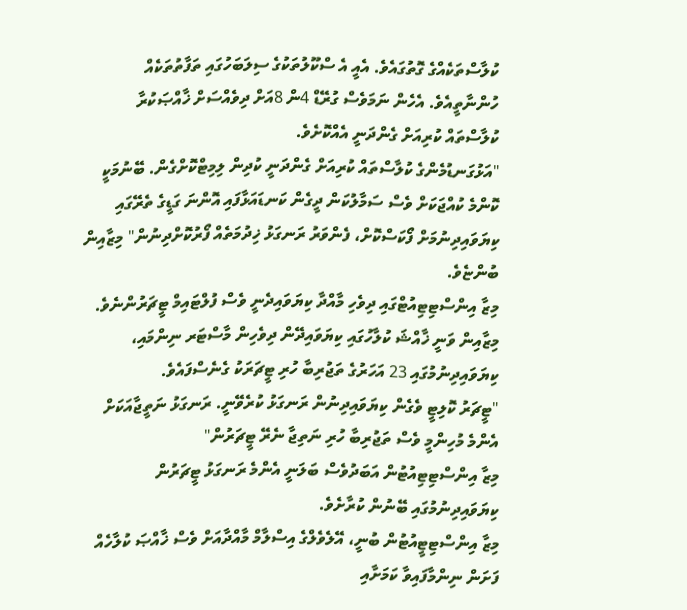ކުލާސްތަކެއްގެ ގޮތުގައެވެ. އެއީ އެ ސްކޫލުތަކުގެ ސިލަބަހުގައި ތަފާތުތަކެއް ހުންނާތީއެވެ. އެހެން ނަމަވެސް ގުރޭޑް 4ން 8އަށް ދިވެއްސަށް ޚާއްޞަކުރާ ކުލާސްތައް ކުރިއަށް ގެންދަނީ އެއްކޮށެވެ.
"އަޅުގަނޑުމެންގެ ކުލާސްތައް ކުރިއަށް ގެންދަނީ ކުދިން ލިމިޓްކޮށްގެން. ބޭނުމަކީ ކޮންމެ ކުއްޖަކަށް ވެސް ސަމާލުކަން ދީގެން ކަނޑައަޅާފައި އޮންނަ ގަޑީގެ ތެރޭގައި ކިޔަވައިދިނުމަށް ފޯކަސްކޮށް، ފެންވަރު ރަނގަޅު ޚިދުމަތެއް ފޯރުކޮށްދިނުން" މިޒާއިން ބުންޏެވެ.
މިޒާ އިންސްޓިޓިއުޓްގައި ދިވެހި މާއްދާ ކިޔަވައިދެނީ ވެސް ފުލްޓައިމް ޓީޗަރުންނެވެ. މިޒާއިން ވަނީ ޚާއްޝަ ކުލާހުގައި ކިޔަވައިދޭން ދިވެހިން މާސްޓަރ ނިންމައި، ކިޔަވައިދިނުމުގައި 23 އަހަރުގެ ތަޖުރިބާ ހުރި ޓީޗަރަކު ގެނެސްފައެވެ.
"ޓީޗަރު ކޮލިޓީ ވެގެން ކިޔަވައިދިނުން ރަނގަޅު ކުރެވޭނީ. ރަނގަޅު ނަތީޖާއަކަށް އެންމެ މުހިންމީ ވެސް ތަޖުރިބާ ހުރި ނަތިޖާ ނެރޭ ޓީޗަރުން"
މިޒާ އިންސްޓިޓިއުޓުން އަބަދުވެސް ބަލަނީ އެންމެ ރަނގަޅު ޓީޗަރުން ކިޔަވައިދިނުމުގައި ބޭނުން ކުރާށެވެ.
މިޒާ އިންސްޓިޓީއުޓުން ބުނީ، އޭލެވެލްގެ އިސްލާމް މާއްދާއަށް ވެސް ޚާއްޞަ ކުލާހެއް ފަށަން ނިންމާފައިވާ ކަމަށާއި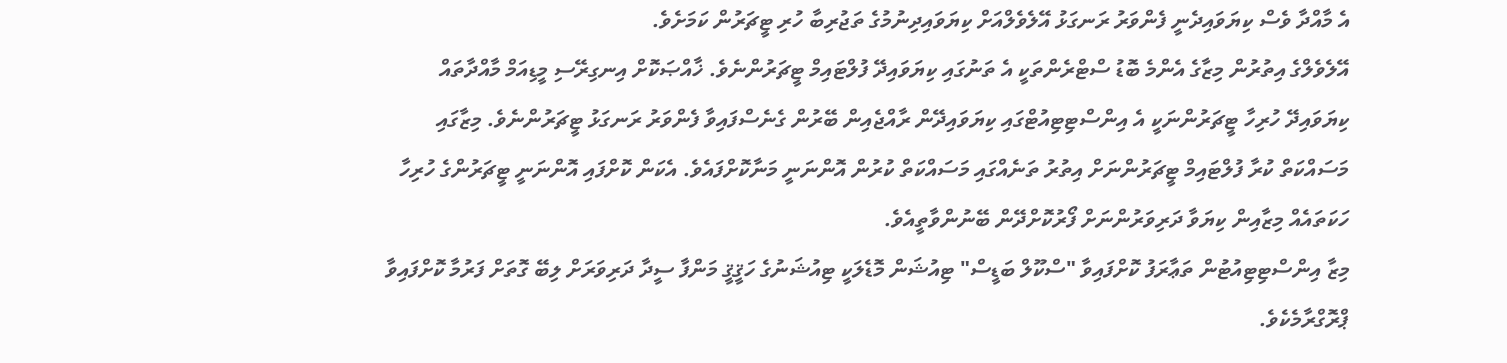އެ މާއްދާ ވެސް ކިޔަވައިދެނީ ފެންވަރު ރަނގަޅު އޭލެވެލްއަށް ކިޔަވައިދިނުމުގެ ތަޖުރިބާ ހުރި ޓީޗަރުން ކަމަށެވެ.
އޭލެވެލްގެ އިތުރުން މިޒާގެ އެންމެ ބޮޑު ސްޓްރެންތަކީ އެ ތަނުގައި ކިޔަވައިދޭ ފުލްޓައިމް ޓީޗަރުންނެވެ. ޚާއްޞަކޮށް އިނގިރޭސި މީޑިއަމް މާއްދާތައް ކިޔަވައިދޭ ހުރިހާ ޓީޗަރުންނަކީ އެ އިންސްޓިޓިއުޓްގައި ކިޔަވައިދޭން ރާއްޖެއިން ބޭރުން ގެނެސްފައިވާ ފެންވަރު ރަނގަޅު ޓީޗަރުންނެވެ. މިޒާގައި މަސައްކަތް ކުރާ ފުލްޓައިމް ޓީޗަރުންނަށް އިތުރު ތަނެއްގައި މަސައްކަތް ކުރުން އޮންނަނީ މަނާކޮށްފައެވެ. އެކަން ކޮށްފައި އޮންނަނީ ޓީޗަރުންގެ ހުރިހާ ހަކަތައެއް މިޒާއިން ކިޔަވާ ދަރިވަރުންނަށް ފޯރުކޮށްދޭން ބޭނުންވާތީއެވެ.
މިޒާ އިންސްޓިޓިއުޓުން ތަޢާރަފު ކޮށްފައިވާ "ސްކޫލް ބަޑީސް" ޓިއުޝަން މޮޑެލަކީ ޓިއުޝަނުގެ ހަޤީޤީ މަންފާ ސީދާ ދަރިވަރަށް ލިބޭ ގޮތަށް ފަރުމާ ކޮށްފައިވާ ޕްރޮގްރާމެކެވެ.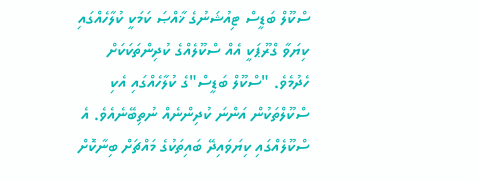ސްކޫލް ބަޑީސް ޓިއުޝަނުގެ ޚާއްޞަ ކަމަކީ ކުލާހެއްގައި ކިޔަވާ ގްރޫޕަކީ އެއް ސްކޫލެއްގެ ކުދިންތަކަކަށް ހެދުމެވެ. "ސްކޫލް ބަޑީސް"ގެ ކުލާހެއްގައި އެކި ސްކޫލްތަކުން އަންނަ ކުދިންނެއް ނުތިބޭނެއެވެ. އެ ސްކޫލެއްގައި ކިޔަވައިދޭ ބައިތަކުގެ މައްޗަށް ބިނާކޮށް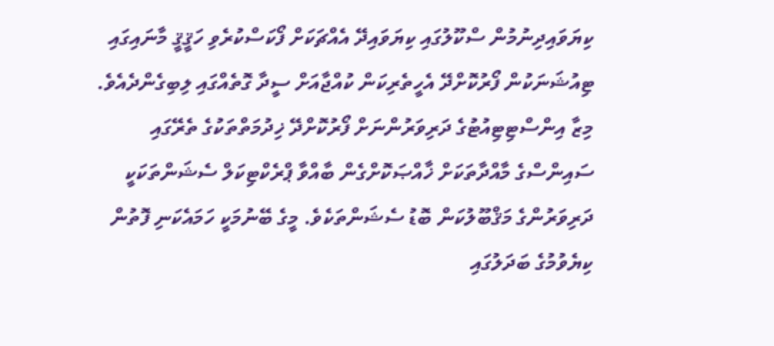ކިޔަވައިދިނުމުން ސްކޫލުގައި ކިޔަވައިދޭ އެއްޗަކަށް ފޯކަސްކުރެވި ހަޤީޤީ މާނައިގައި ޓިއުޝަނަކުން ފޯރުކޮށްދޭ އެހީތެރިކަން ކުއްޖާއަށް ސީދާ ގޮތެއްގައި ލިބިގެންދެއެވެ.
މިޒާ އިންސްޓިޓިއުޓުގެ ދަރިވަރުންނަށް ފޯރުކޮށްދޭ ޚިދުމަތްތަކުގެ ތެރޭގައި ސައިންސްގެ މާއްދާތަކަށް ޚާއްޞަކޮށްގެން ބާއްވާ ޕްރެކްޓިކަލް ސެޝަންތަކަކީ ދަރިވަރުންގެ މަޤްބޫލުކަން ބޮޑު ސެޝަންތަކެވެ. މީގެ ބޭނުމަކީ ހަމައެކަނި ފޮތުން ކިޔެވުމުގެ ބަދަލުގައި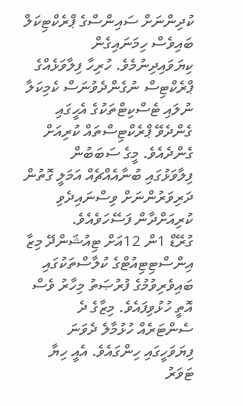ކުދިންނަށް ސައިންސްގެ ޕްރެކްޓިކަލް ބައިވެސް ހިމަނައިގެން ކިޔަވައިދިނުމެވެ. ހުރިހާ ފިލާވަޅެއްގެ ޕްރެކްޓިސް ނުގެންދެވުނަސް ކެމިކަލާ ނުލައި ޓެސްކިޓްތަކުގެ އެހީގައި ގެންދެވޭ ޕްރެކްޓިސްތައް ކުރިއަށް ގެންދެއެވެ. މީގެ ސަބަބުން ފިލާވަޅުގައި ބުނާއެއްޗެއް އަމަލީ ގޮތުން ދަރިވަރުންނަށް ވިސްނައިދެވި ކުރިއަށްދާން ފަސޭހަވެއެވެ.
ގުރޭޑް 1ން 12އަށް ޓިއުޝަންދޭ މިޒާ އިންސްޓިޓިއުޓްގެ ކުލާސްތަކުގައި ބައިވެރިވުމުގެ ފުރުޞަތު މިހާރު ވެސް އޮތީ ހުޅުވިފައެވެ. މިޒާގެ ދެ ސެންޓަރެއް ހުޅުމާލެ ދެވަނަ ފިޔަވަހީގައި ހިންގައެވެ. އެއީ ހިޔާ ޓަވަރު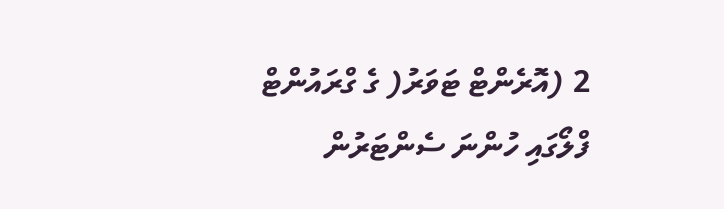2 (އޮރެންޓް ޓަވަރު( ގެ ގްރައުންޓް ފްލޯގައި ހުންނަ ސެންޓަރުން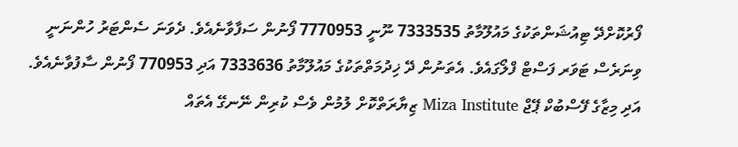ފޯރުކޮށްދޭ ޓިއުޝަންތަކުގެ މައުލޫމާތު 7333535 ނޫނީ 7770953 ފޯނުން ސަފާވާނެއެވެ. ދެވަނަ ސެންޓަރު ހުންނަނީ ވިނަރެސް ޓަވަރ ފަސްޓް ފްލޯގައެވެ. އެތަނުން ދޭ ޚިދުމަތްތަކުގެ މައުލޫމާތު 7333636 އަދި 770953 ފޯނުން ސާފުވާނެއެވެ. އަދި މިޒާގެ ފޭސްބުކް ޕޭޖް Miza Institute ޒިޔާރަތްކޮށް ލުމުން ވެސް ކުރިން ނޭނގޭ އެތައް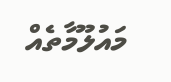މައުލޫމާތެއް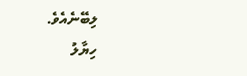ލިބޭނެއެވެ.
ހިޔާލު